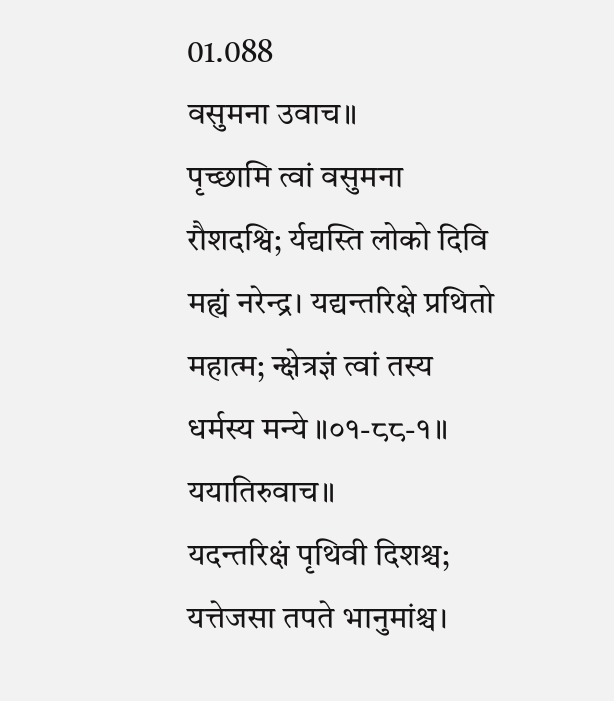01.088
वसुमना उवाच॥
पृच्छामि त्वां वसुमना रौशदश्वि; र्यद्यस्ति लोको दिवि मह्यं नरेन्द्र। यद्यन्तरिक्षे प्रथितो महात्म; न्क्षेत्रज्ञं त्वां तस्य धर्मस्य मन्ये ॥०१-८८-१॥
ययातिरुवाच॥
यदन्तरिक्षं पृथिवी दिशश्च; यत्तेजसा तपते भानुमांश्च।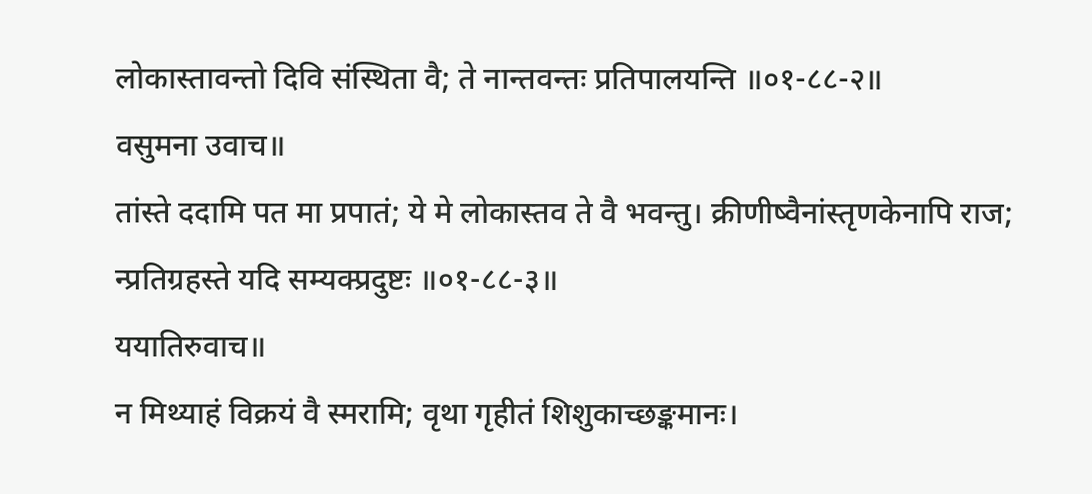लोकास्तावन्तो दिवि संस्थिता वै; ते नान्तवन्तः प्रतिपालयन्ति ॥०१-८८-२॥
वसुमना उवाच॥
तांस्ते ददामि पत मा प्रपातं; ये मे लोकास्तव ते वै भवन्तु। क्रीणीष्वैनांस्तृणकेनापि राज; न्प्रतिग्रहस्ते यदि सम्यक्प्रदुष्टः ॥०१-८८-३॥
ययातिरुवाच॥
न मिथ्याहं विक्रयं वै स्मरामि; वृथा गृहीतं शिशुकाच्छङ्कमानः।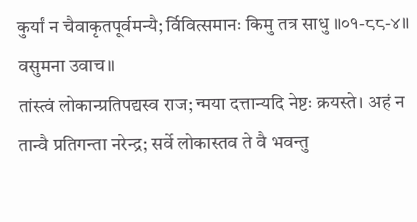कुर्यां न चैवाकृतपूर्वमन्यै; र्विवित्समानः किमु तत्र साधु ॥०१-८८-४॥
वसुमना उवाच॥
तांस्त्वं लोकान्प्रतिपद्यस्व राज; न्मया दत्तान्यदि नेष्टः क्रयस्ते। अहं न तान्वै प्रतिगन्ता नरेन्द्र; सर्वे लोकास्तव ते वै भवन्तु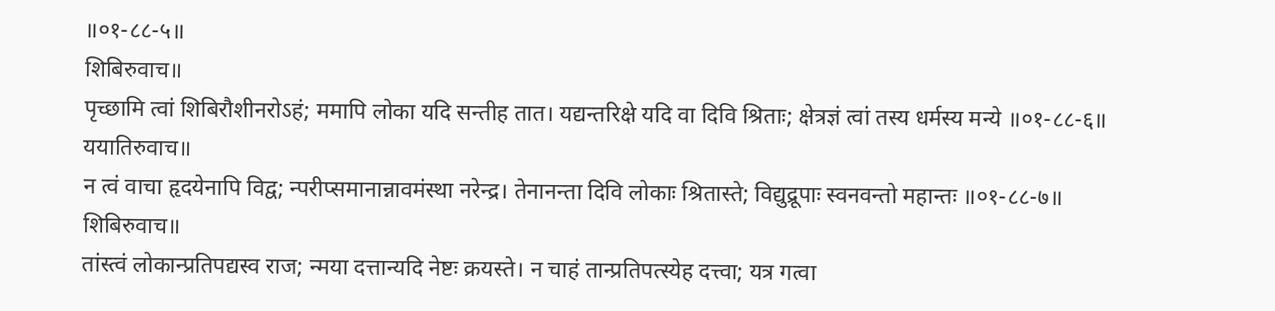॥०१-८८-५॥
शिबिरुवाच॥
पृच्छामि त्वां शिबिरौशीनरोऽहं; ममापि लोका यदि सन्तीह तात। यद्यन्तरिक्षे यदि वा दिवि श्रिताः; क्षेत्रज्ञं त्वां तस्य धर्मस्य मन्ये ॥०१-८८-६॥
ययातिरुवाच॥
न त्वं वाचा हृदयेनापि विद्व; न्परीप्समानान्नावमंस्था नरेन्द्र। तेनानन्ता दिवि लोकाः श्रितास्ते; विद्युद्रूपाः स्वनवन्तो महान्तः ॥०१-८८-७॥
शिबिरुवाच॥
तांस्त्वं लोकान्प्रतिपद्यस्व राज; न्मया दत्तान्यदि नेष्टः क्रयस्ते। न चाहं तान्प्रतिपत्स्येह दत्त्वा; यत्र गत्वा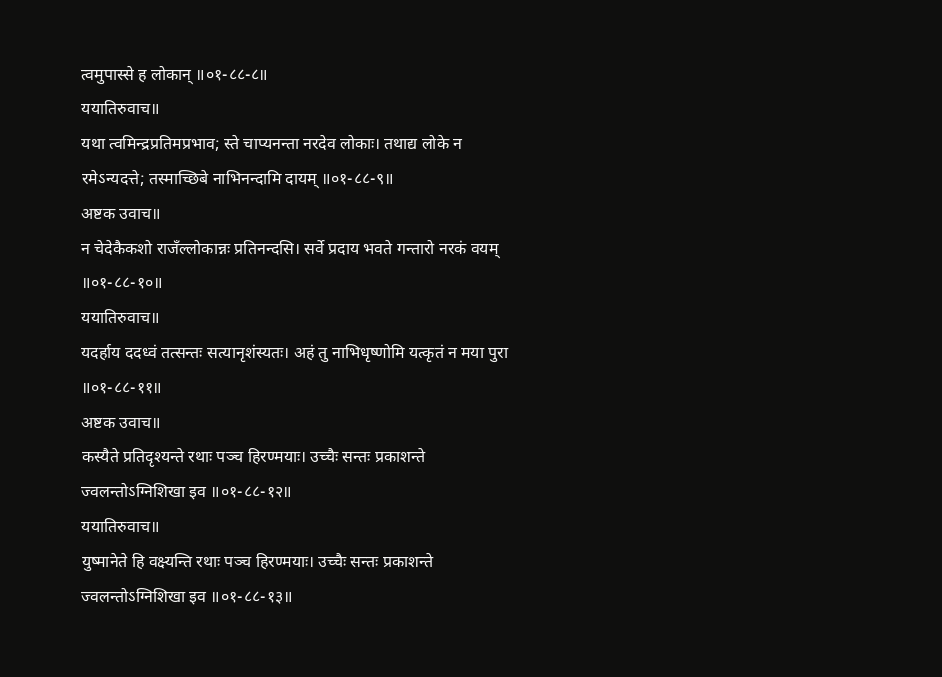त्वमुपास्से ह लोकान् ॥०१-८८-८॥
ययातिरुवाच॥
यथा त्वमिन्द्रप्रतिमप्रभाव; स्ते चाप्यनन्ता नरदेव लोकाः। तथाद्य लोके न रमेऽन्यदत्ते; तस्माच्छिबे नाभिनन्दामि दायम् ॥०१-८८-९॥
अष्टक उवाच॥
न चेदेकैकशो राजँल्लोकान्नः प्रतिनन्दसि। सर्वे प्रदाय भवते गन्तारो नरकं वयम् ॥०१-८८-१०॥
ययातिरुवाच॥
यदर्हाय ददध्वं तत्सन्तः सत्यानृशंस्यतः। अहं तु नाभिधृष्णोमि यत्कृतं न मया पुरा ॥०१-८८-११॥
अष्टक उवाच॥
कस्यैते प्रतिदृश्यन्ते रथाः पञ्च हिरण्मयाः। उच्चैः सन्तः प्रकाशन्ते ज्वलन्तोऽग्निशिखा इव ॥०१-८८-१२॥
ययातिरुवाच॥
युष्मानेते हि वक्ष्यन्ति रथाः पञ्च हिरण्मयाः। उच्चैः सन्तः प्रकाशन्ते ज्वलन्तोऽग्निशिखा इव ॥०१-८८-१३॥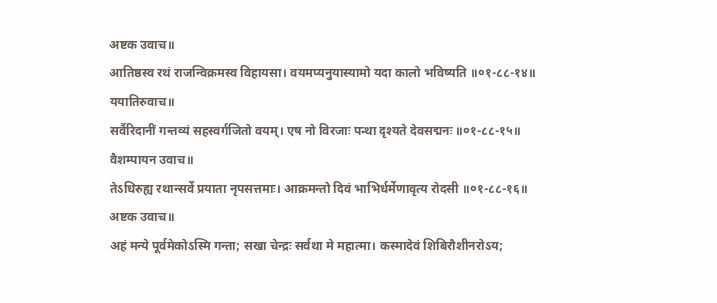अष्टक उवाच॥
आतिष्ठस्व रथं राजन्विक्रमस्व विहायसा। वयमप्यनुयास्यामो यदा कालो भविष्यति ॥०१-८८-१४॥
ययातिरुवाच॥
सर्वैरिदानीं गन्तव्यं सहस्वर्गजितो वयम्। एष नो विरजाः पन्था दृश्यते देवसद्मनः ॥०१-८८-१५॥
वैशम्पायन उवाच॥
तेऽधिरुह्य रथान्सर्वे प्रयाता नृपसत्तमाः। आक्रमन्तो दिवं भाभिर्धर्मेणावृत्य रोदसी ॥०१-८८-१६॥
अष्टक उवाच॥
अहं मन्ये पूर्वमेकोऽस्मि गन्ता; सखा चेन्द्रः सर्वथा मे महात्मा। कस्मादेवं शिबिरौशीनरोऽय;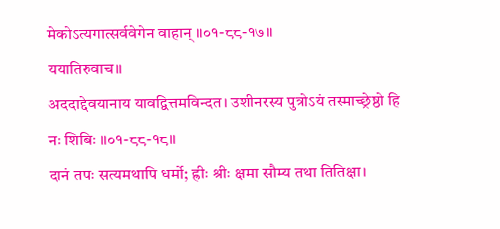मेकोऽत्यगात्सर्ववेगेन वाहान् ॥०१-८८-१७॥
ययातिरुवाच॥
अददाद्देवयानाय यावद्वित्तमविन्दत। उशीनरस्य पुत्रोऽयं तस्माच्छ्रेष्ठो हि नः शिबिः ॥०१-८८-१८॥
दानं तपः सत्यमथापि धर्मो; ह्रीः श्रीः क्षमा सौम्य तथा तितिक्षा।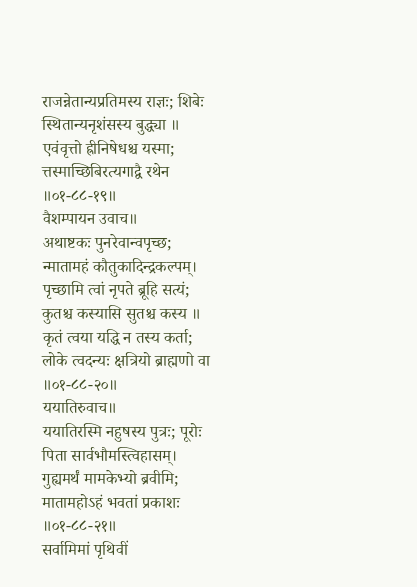राजन्नेतान्यप्रतिमस्य राज्ञः; शिबेः स्थितान्यनृशंसस्य बुद्ध्या ॥ एवंवृत्तो ह्रीनिषेधश्च यस्मा; त्तस्माच्छिबिरत्यगाद्वै रथेन ॥०१-८८-१९॥
वैशम्पायन उवाच॥
अथाष्टकः पुनरेवान्वपृच्छ; न्मातामहं कौतुकादिन्द्रकल्पम्। पृच्छामि त्वां नृपते ब्रूहि सत्यं; कुतश्च कस्यासि सुतश्च कस्य ॥ कृतं त्वया यद्धि न तस्य कर्ता; लोके त्वदन्यः क्षत्रियो ब्राह्मणो वा ॥०१-८८-२०॥
ययातिरुवाच॥
ययातिरस्मि नहुषस्य पुत्रः; पूरोः पिता सार्वभौमस्त्विहासम्। गुह्यमर्थं मामकेभ्यो ब्रवीमि; मातामहोऽहं भवतां प्रकाशः ॥०१-८८-२१॥
सर्वामिमां पृथिवीं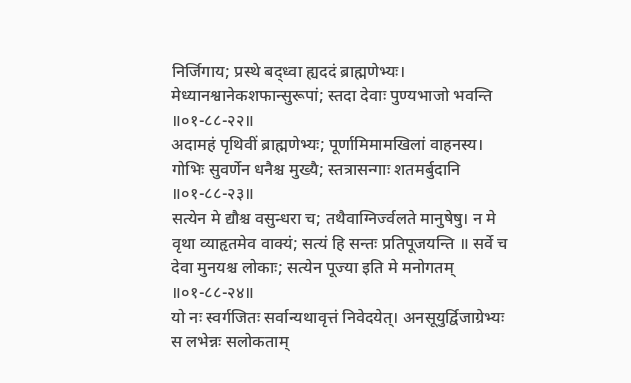निर्जिगाय; प्रस्थे बद्ध्वा ह्यददं ब्राह्मणेभ्यः। मेध्यानश्वानेकशफान्सुरूपां; स्तदा देवाः पुण्यभाजो भवन्ति ॥०१-८८-२२॥
अदामहं पृथिवीं ब्राह्मणेभ्यः; पूर्णामिमामखिलां वाहनस्य। गोभिः सुवर्णेन धनैश्च मुख्यै; स्तत्रासन्गाः शतमर्बुदानि ॥०१-८८-२३॥
सत्येन मे द्यौश्च वसुन्धरा च; तथैवाग्निर्ज्वलते मानुषेषु। न मे वृथा व्याहृतमेव वाक्यं; सत्यं हि सन्तः प्रतिपूजयन्ति ॥ सर्वे च देवा मुनयश्च लोकाः; सत्येन पूज्या इति मे मनोगतम् ॥०१-८८-२४॥
यो नः स्वर्गजितः सर्वान्यथावृत्तं निवेदयेत्। अनसूयुर्द्विजाग्रेभ्यः स लभेन्नः सलोकताम्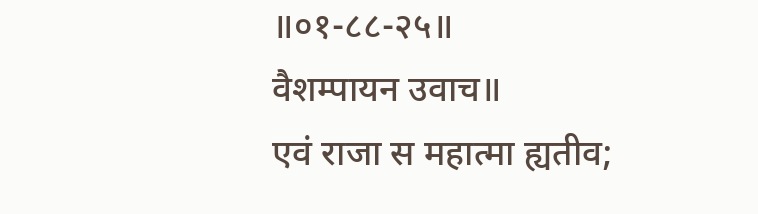॥०१-८८-२५॥
वैशम्पायन उवाच॥
एवं राजा स महात्मा ह्यतीव;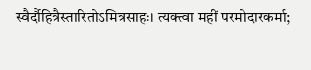स्वैर्दौहित्रैस्तारितोऽमित्रसाहः। त्यक्त्वा महीं परमोदारकर्मा;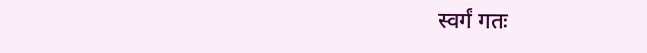स्वर्गं गतः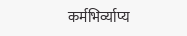कर्मभिर्व्याप्य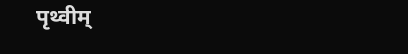पृथ्वीम्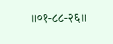॥०१-८८-२६॥